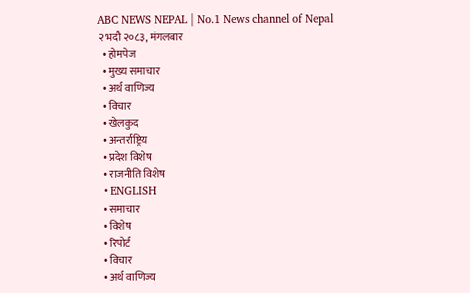ABC NEWS NEPAL | No.1 News channel of Nepal
२ भदौ २०८३, मंगलबार
  • होमपेज
  • मुख्य समाचार
  • अर्थ वाणिज्य
  • विचार
  • खेलकुद
  • अन्तर्राष्ट्रिय
  • प्रदेश विशेष
  • राजनीति विशेष
  • ENGLISH
  • समाचार
  • विशेष
  • रिपोर्ट
  • विचार
  • अर्थ वाणिज्य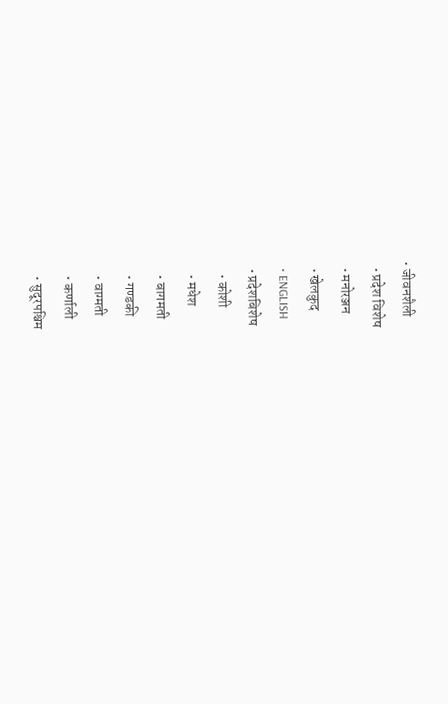• जीवनशैली
  • प्रदेश विशेष
  • मनोरञ्जन
  • खेलकुद
  • ENGLISH
  • प्रदेशबिशेष
    • कोशी
    • मधेश
    • बागमती
    • गण्डकी
    • वाग्मती
    • कर्णाली
    • सुदूरपश्चिम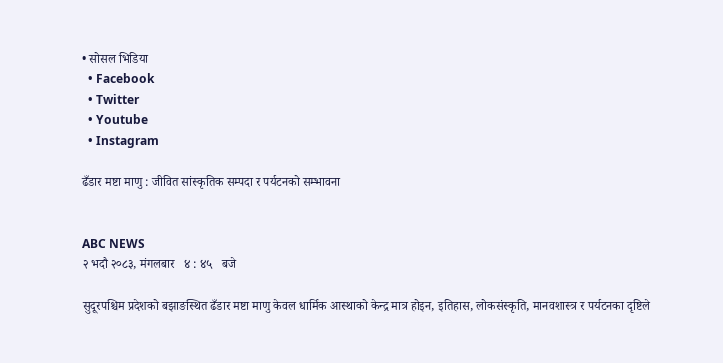• सोसल भिडिया
  • Facebook
  • Twitter
  • Youtube
  • Instagram

ढँडार मष्टा माणु : जीवित सांस्कृतिक सम्पदा र पर्यटनको सम्भावना


ABC NEWS
२ भदौ २०८३, मंगलबार   ४ : ४५   बजे

सुदूरपश्चिम प्रदेशको बझाङस्थित ढँडार मष्टा माणु केवल धार्मिक आस्थाको केन्द्र मात्र होइन, इतिहास, लोकसंस्कृति, मानवशास्त्र र पर्यटनका दृष्टिले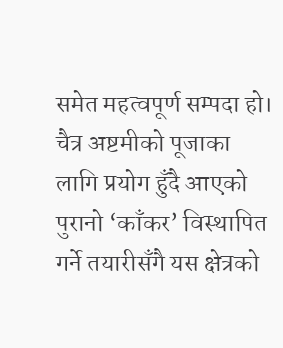समेत महत्वपूर्ण सम्पदा हो। चैत्र अष्टमीको पूजाका लागि प्रयोग हुँदै आएको पुरानो ‘काँकर’ विस्थापित गर्ने तयारीसँगै यस क्षेत्रको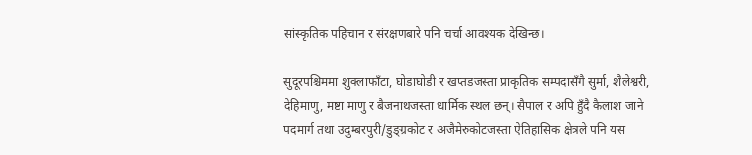सांस्कृतिक पहिचान र संरक्षणबारे पनि चर्चा आवश्यक देखिन्छ।

सुदूरपश्चिममा शुक्लाफाँटा, घोडाघोडी र खप्तडजस्ता प्राकृतिक सम्पदासँगै सुर्मा, शैलेश्वरी, देहिमाणु, मष्टा माणु र बैजनाथजस्ता धार्मिक स्थल छन्। सैपाल र अपि हुँदै कैलाश जाने पदमार्ग तथा उदुम्बरपुरी/डुङ्ग्रकोट र अजैमेरुकोटजस्ता ऐतिहासिक क्षेत्रले पनि यस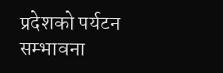प्रदेशको पर्यटन सम्भावना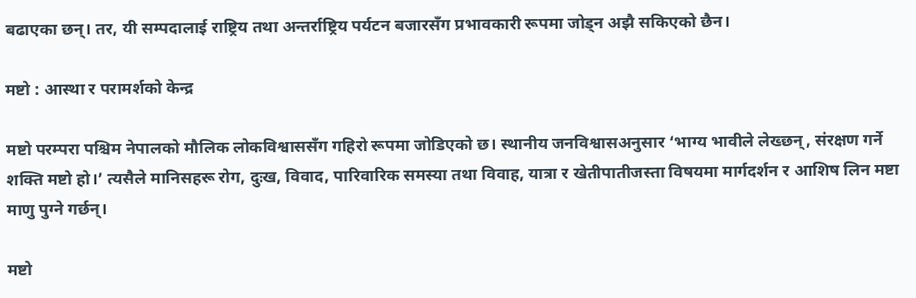बढाएका छन्। तर, यी सम्पदालाई राष्ट्रिय तथा अन्तर्राष्ट्रिय पर्यटन बजारसँग प्रभावकारी रूपमा जोड्न अझै सकिएको छैन।

मष्टो : आस्था र परामर्शको केन्द्र

मष्टो परम्परा पश्चिम नेपालको मौलिक लोकविश्वाससँग गहिरो रूपमा जोडिएको छ। स्थानीय जनविश्वासअनुसार ‘भाग्य भावीले लेख्छन्, संरक्षण गर्ने शक्ति मष्टो हो।’ त्यसैले मानिसहरू रोग, दुःख, विवाद, पारिवारिक समस्या तथा विवाह, यात्रा र खेतीपातीजस्ता विषयमा मार्गदर्शन र आशिष लिन मष्टा माणु पुग्ने गर्छन्।

मष्टो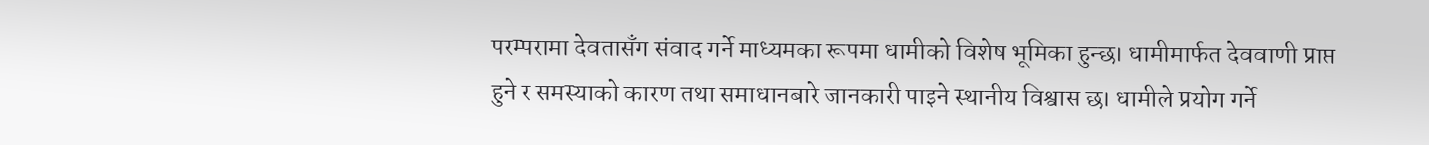परम्परामा देवतासँग संवाद गर्ने माध्यमका रूपमा धामीको विशेष भूमिका हुन्छ। धामीमार्फत देववाणी प्राप्त हुने र समस्याको कारण तथा समाधानबारे जानकारी पाइने स्थानीय विश्वास छ। धामीले प्रयोग गर्ने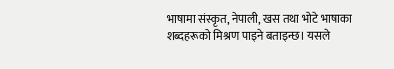भाषामा संस्कृत, नेपाली, खस तथा भोटे भाषाका शब्दहरूको मिश्रण पाइने बताइन्छ। यसले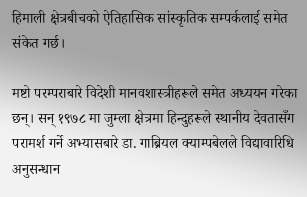हिमाली क्षेत्रबीचको ऐतिहासिक सांस्कृतिक सम्पर्कलाई समेत संकेत गर्छ।

मष्टो परम्पराबारे विदेशी मानवशास्त्रीहरूले समेत अध्ययन गरेका छन्। सन् १९७८ मा जुम्ला क्षेत्रमा हिन्दुहरूले स्थानीय देवतासँग परामर्श गर्ने अभ्यासबारे डा. गाब्रियल क्याम्पबेलले विद्यावारिधि अनुसन्धान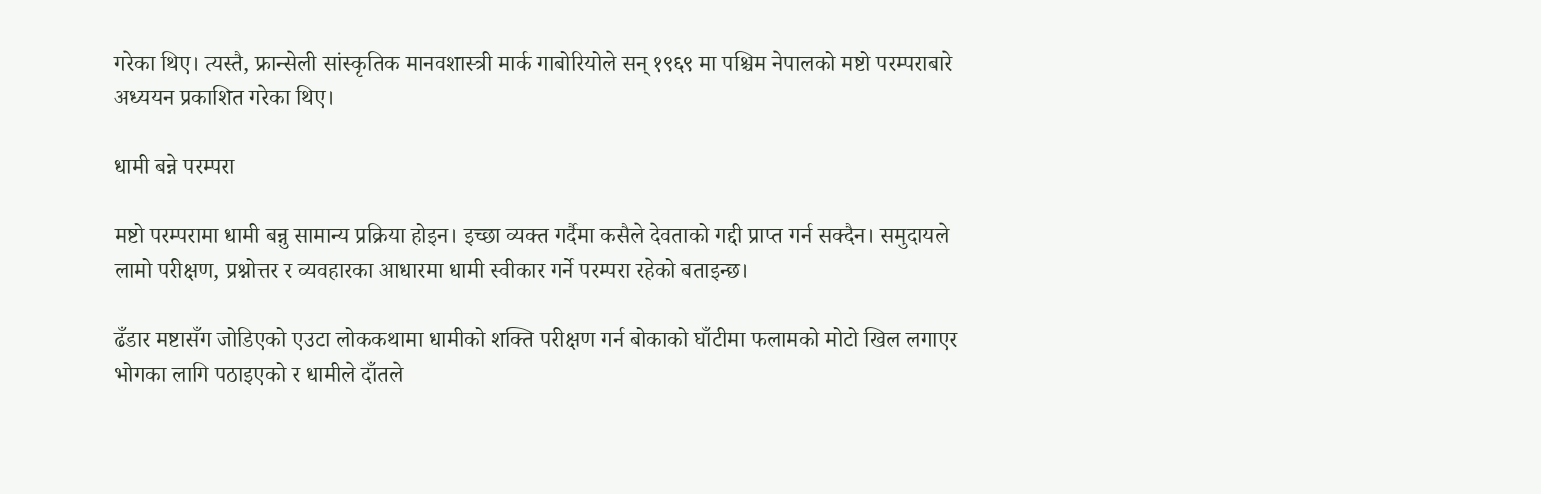गरेका थिए। त्यस्तै, फ्रान्सेली सांस्कृतिक मानवशास्त्री मार्क गाबोरियोले सन् १९६९ मा पश्चिम नेपालको मष्टो परम्पराबारे अध्ययन प्रकाशित गरेका थिए।

धामी बन्ने परम्परा

मष्टो परम्परामा धामी बन्नु सामान्य प्रक्रिया होइन। इच्छा व्यक्त गर्दैमा कसैले देवताको गद्दी प्राप्त गर्न सक्दैन। समुदायले लामो परीक्षण, प्रश्नोत्तर र व्यवहारका आधारमा धामी स्वीकार गर्ने परम्परा रहेको बताइन्छ।

ढँडार मष्टासँग जोडिएको एउटा लोककथामा धामीको शक्ति परीक्षण गर्न बोकाको घाँटीमा फलामको मोटो खिल लगाएर भोगका लागि पठाइएको र धामीले दाँतले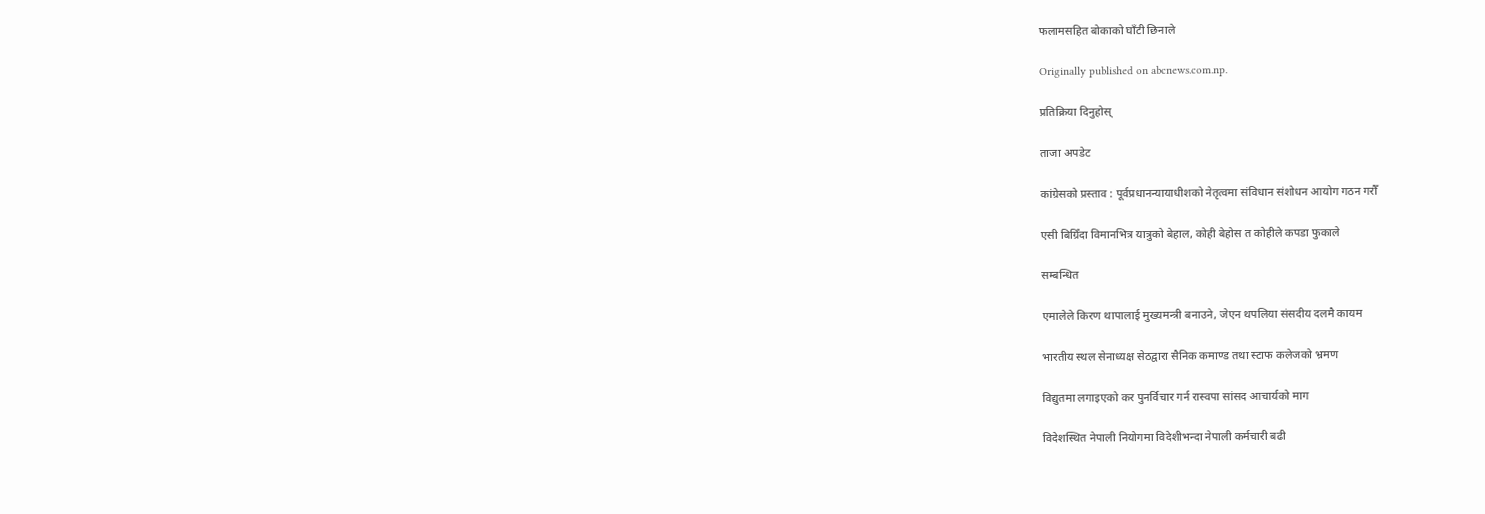फलामसहित बोकाको घाँटी छिनाले

Originally published on abcnews.com.np.

प्रतिक्रिया दिनुहोस्

ताजा अपडेट

कांग्रेसको प्रस्ताव : पूर्वप्रधानन्यायाधीशको नेतृत्वमा संविधान संशोधन आयोग गठन गरौँ

एसी बिग्रिँदा विमानभित्र यात्रुको बेहाल, कोही बेहोस त कोहीले कपडा फुकाले

सम्बन्धित

एमालेले किरण थापालाई मुख्यमन्त्री बनाउने, जेएन थपलिया संसदीय दलमै कायम

भारतीय स्थल सेनाध्यक्ष सेठद्वारा सैनिक कमाण्ड तथा स्टाफ कलेजको भ्रमण

विद्युतमा लगाइएको कर पुनर्विचार गर्न रास्वपा सांसद आचार्यको माग

विदेशस्थित नेपाली नियोगमा विदेशीभन्दा नेपाली कर्मचारी बढी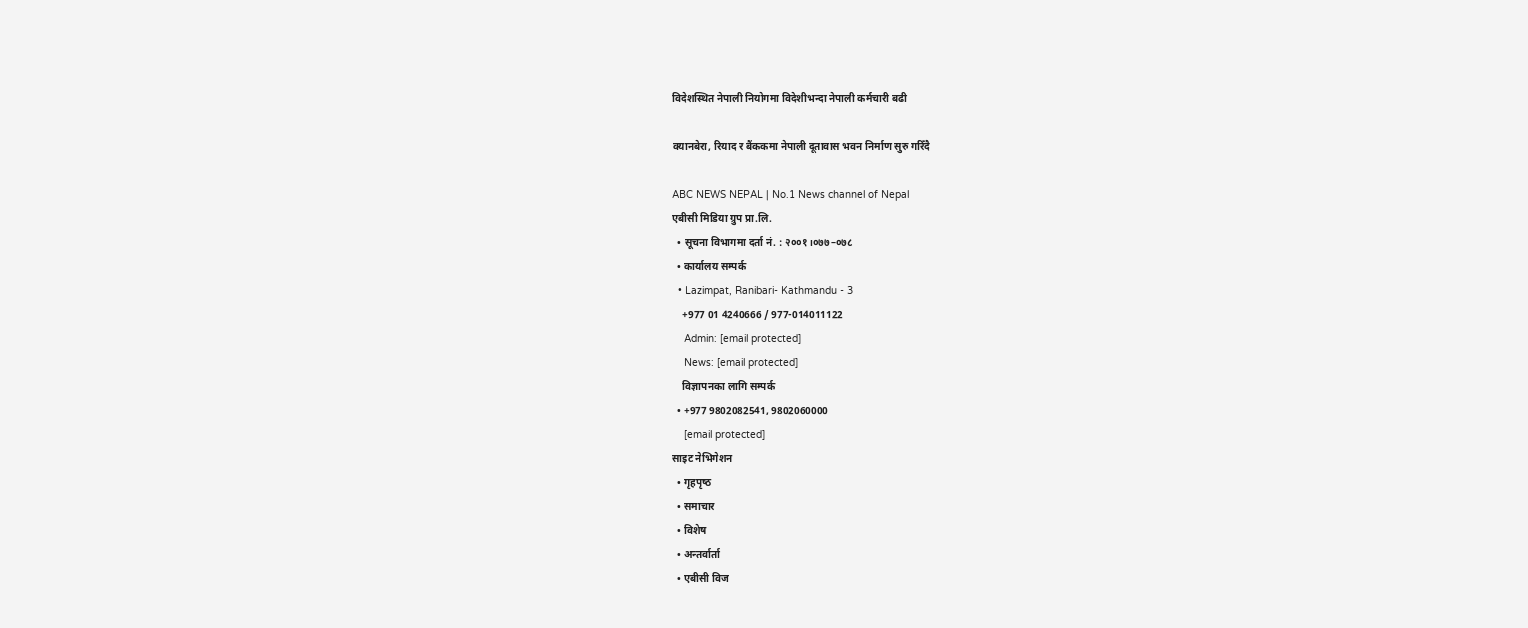विदेशस्थित नेपाली नियोगमा विदेशीभन्दा नेपाली कर्मचारी बढी

क्यानबेरा, रियाद र बैंककमा नेपाली दूतावास भवन निर्माण सुरु गरिँदै

ABC NEWS NEPAL | No.1 News channel of Nepal
एबीसी मिडिया ग्रुप प्रा.लि.
  • सूचना विभागमा दर्ता नं. : २००१।०७७–०७८
  • कार्यालय सम्पर्क
  • Lazimpat, Ranibari- Kathmandu - 3
    +977 01 4240666 / 977-014011122
    Admin: [email protected]
    News: [email protected]
    विज्ञापनका लागि सम्पर्क
  • +977 9802082541, 9802060000
    [email protected]
साइट नेभिगेशन
  • गृहपृष्‍ठ
  • समाचार
  • विशेष
  • अन्तर्वार्ता
  • एबीसी विज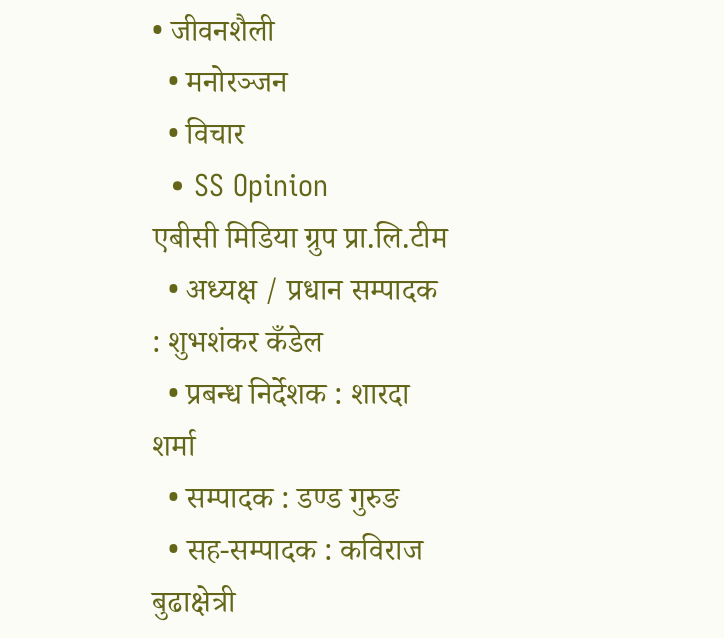• जीवनशैली
  • मनोरञ्जन
  • विचार
  • SS Opinion
एबीसी मिडिया ग्रुप प्रा.लि.टीम
  • अध्यक्ष / प्रधान सम्पादक : शुभशंकर कँडेल
  • प्रबन्ध निर्देशक : शारदा शर्मा
  • सम्पादक : डण्ड गुरुङ
  • सह-सम्पादक : कविराज बुढाक्षेत्री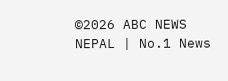©2026 ABC NEWS NEPAL | No.1 News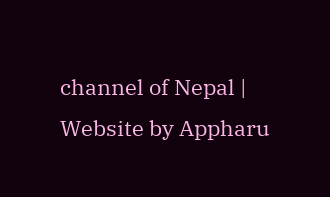channel of Nepal | Website by Appharu